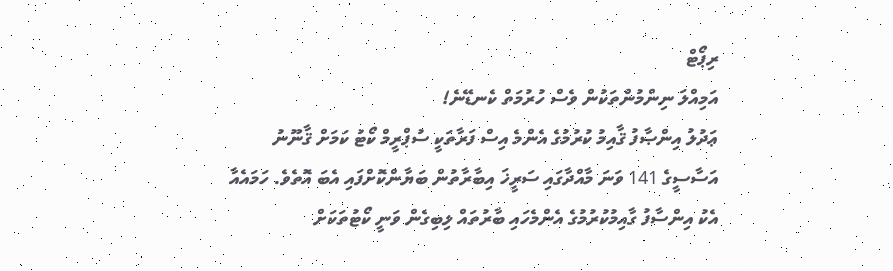ރިޕޯޓް
އަމިއްލަ ނިންމުންތަކުން ވެސް ހުރުމަތް ކެނޑޭނެ!
ޢަދުލު އިންޞާފު ޤާއިމު ކުރުމުގެ އެންމެ އިސް ފަރާތަކީ ސުޕްރީމް ކޯޓު ކަމަށް ޤާނޫނު އަސާސީގެ 141 ވަނަ މާއްދާގައި ސަރީޚަ އިބާރާތުން ބަޔާންކޮށްފައި އެބަ އޮތެވެ. ހަމައެއާ އެކު އިންސާފު ގާއިމުކުރުމުގެ އެންމެހައި ބާރުތައް ލިބިގެން ވަނީ ކޯޓުތަކަށް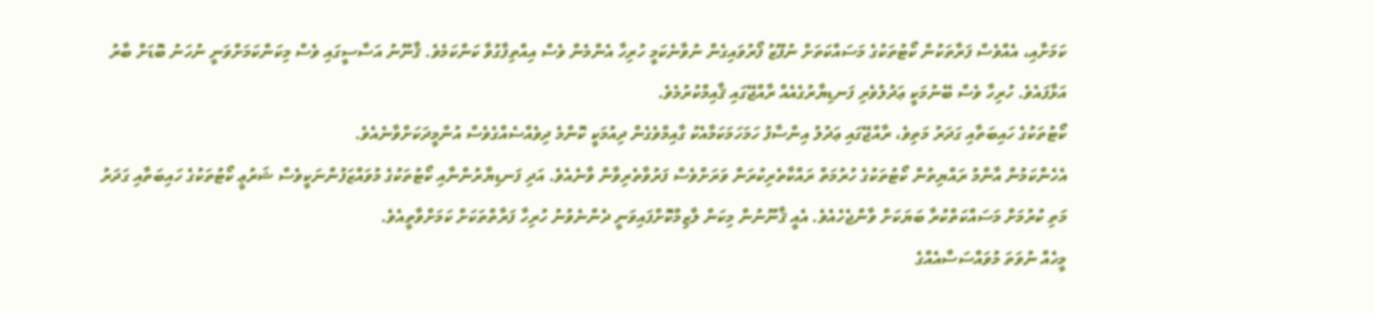ކަމަށާއި، އެއްވެސް ފަރާތަކުން ކޯޓުތަކުގެ މަސައްކަތަށް ނުފޫޒު ފޯރުވައިގެން ނުވާނެކަމީ ހުރިހާ އެންމެން ވެސް އިއްތިފާގުވާ ކަންކަމެވެ. ޤާނޫނު އަސާސީގައި ވެސް މިކަންކަމަށްވަނީ ނުހަނު ބޮޑަށް ބާރު އަޅާފައެވެ. ހުރިހާ ވެސް ބޭނުމަކީ ޢަދުލުވެރި ފަނޑިޔާރުގެއެއް ރާއްޖޭގައި ޤާއިމްކުރުމެވެ.
ކޯޓުތަކުގެ ހައިބަތާއި ގަދަރު މަތިވެ، ރާއްޖޭގައި ޢަދުލު އިންސާފު ހަމަހަމަކަމާއެކު ގާއިމްވެގެން ދިއުމަކީ ކޮންމެ ދިވެއްސެއްގެވެސް އުންމީދަކަށްވާނެއެވެ.
އެހެންކަމުން އާންމު ރައްޔިތުން ކޯޓުތަކުގެ ހުރުމަތް ރައްކާތެރިކުރަން ވަރަށްވެސް ފަރުވާތެރިވާން ވާނެއެވެ. އަދި ފަނޑިޔާރުންނާއި ކޯޓުތަކުގެ މުވައްޒަފުންނަކީވެސް ޝަރުޢީ ކޯޓުތަކުގެ ހައިބަތާއި ގަދަރު މަތި ކުރުމަށް މަސައްކަތްކުރާ ބަޔަކަށް ވާންޖެހެއެވެ. އެއީ ޤާނޫނުން މިކަން ލާޒިމްކޮށްފައިވަނީ ދެންނެވުނު ހުރިހާ ފަރާތްތަކަށް ކަމަށްވާތީއެވެ.
މީހެއް ނުވަތަ މުވައްސަސާއެއްގެ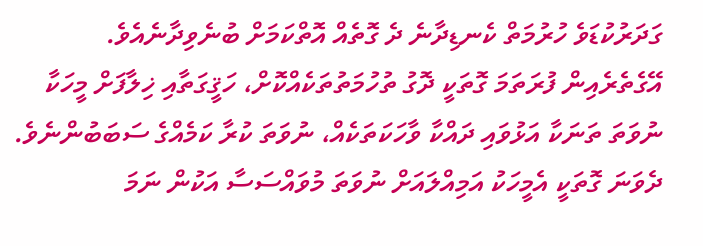ގަދަރުކުޑަވެ ހުރުމަތް ކެނޑިދާނެ ދެ ގޮތެއް އޮތްކަމަށް ބުނެވިދާނެއެވެ. އޭގެތެރެއިން ފުރަތަމަ ގޮތަކީ ދޮގު ތުހުމަތުތަކެއްކޮށް، ހަޤީގަތާއި ޚިލާފަށް މީހަކާ ނުވަތަ ތަނަކާ އަޅުވައި ދައްކާ ވާހަކަތަކެއް، ނުވަތަ ކުރާ ކަމެއްގެ ސަބަބުންނެވެ.
ދެވަނަ ގޮތަކީ އެމީހަކު އަމިއްލައަށް ނުވަތަ މުވައްސަސާ އަކުން ނަމަ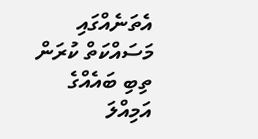އެތަނެއްގައި މަސައްކަތް ކުރަން ތިބި ބައެއްގެ އަމިއްލަ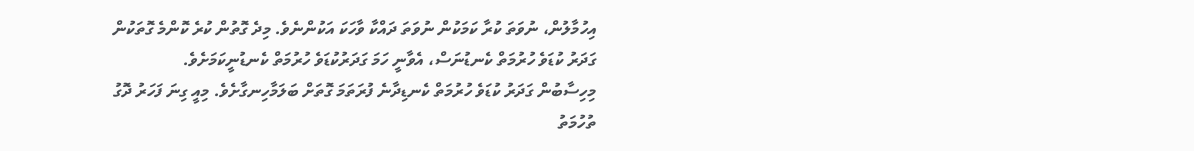އިހުމާލުން، ނުވަތަ ކުރާ ކަމަކުން ނުވަތަ ދައްކާ ވާހަކަ އަކުންނެވެ. މިދެ ގޮތުން ކުރެ ކޮންމެ ގޮތަކުން ގަދަރު ކުޑަވެ ހުރުމަތް ކެނޑުނަސް، އެވާނީ ހަމަ ގަދަރުކުޑަވެ ހުރުމަތް ކެނޑުނީކަމަށެވެ.
މިހިސާބުން ގަދަރު ކުޑަވެ ހުރުމަތް ކެނޑިދާނެ ފުރަތަމަ ގޮތަށް ބަލަމާހިނގާށެވެ. މިއީ ގިނަ ފަހަރު ދޮގު ތުހުމަތު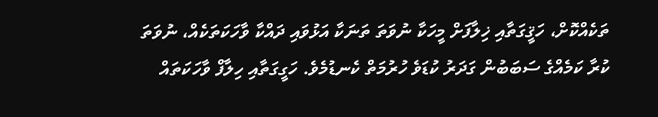ތަކެއްކޮށް، ހަޤީގަތާއި ޚިލާފަށް މީހަކާ ނުވަތަ ތަނަކާ އަޅުވައި ދައްކާ ވާހަކަތަކެއް، ނުވަތަ ކުރާ ކަމެއްގެ ސަބަބުން ގަދަރު ކުޑަވެ ހުރުމަތް ކެނޑުމެވެ. ހަގީގަތާއި ހިލާފް ވާހަކަތައް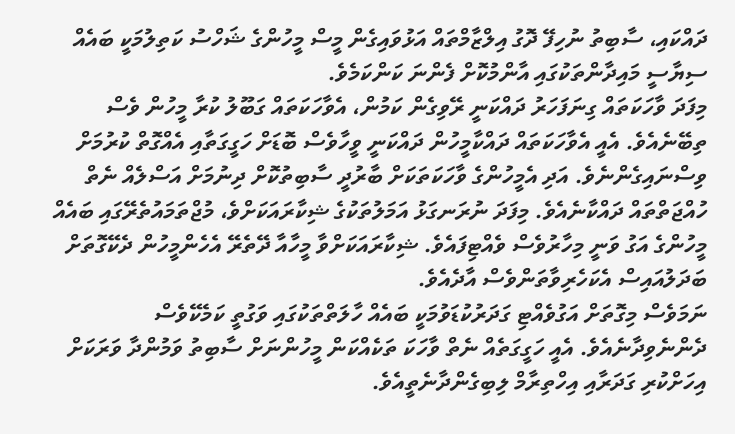ދައްކައި، ސާބިތު ނުހިފޭ ދޮގު އިލްޒާމްތައް އަޅުވައިގެން މީސް މީހުންގެ ޝަހްސު ކަތިލުމަކީ ބައެއް ސިޔާސީ މައިދާންތަކުގައި އާންމުކޮށް ފެންނަ ކަންކަމެވެ.
މިފަދަ ވާހަކަތައް ގިނަފަހަރު ދައްކަނީ ރޭވިގެން ކަމުން، އެވާހަކަތައް ގަބޫލު ކުރާ މީހުން ވެސް ތިބޭނެއެވެ. އެއީ އެވާހަކަތައް ދައްކާމީހުން ދައްކަނީ ވީހާވެސް ބޮޑަށް ހަގީގަތާއި އެއްގޮތް ކުރުމަށް ވިސްނައިގެންނެވެ. އަދި އެމީހުންގެ ވާހަކަތަކަށް ބާރުދީ ސާބިތުކޮށް ދިނުމަށް އަސްލެއް ނެތް ހުއްޖަތްތައް ދައްކާނެއެވެ. މިފަދަ ނުރަނގަޅު އަމަލުތަކުގެ ޝިކާރައަކަށްވެ، މުޖްތަމައުތެރޭގައި ބައެއް މީހުންގެ އަގު ވަނީ މިހާރުވެސް ވެއްޓިފައެވެ. ޝިކާރައަކަށްވާ މީހާއާ ދޭތެރޭ އެހެންމީހުން ދެކޭގޮތަށް ބަދަލުއައިސް އެކަހެރިވާތަންވެސް އާދެއެވެ.
ނަމަވެސް މިގޮތަށް އަގުވެއްޓި ގަދަރުކުޑަވުމަކީ ބައެއް ހާލަތްތަކުގައި ވަގުތީ ކަމެކޭވެސް ދެންނެވިދާނެއެވެ. އެއީ ހަގީގަތެއް ނެތް ވާހަކަ ތަކެއްކަން މީހުންނަށް ސާބިތު ވަމުންދާ ވަރަކަށް އިހަށްކުރި ގަދަރާއި އިހްތިރާމް ލިބިގެންދާނެތީއެވެ.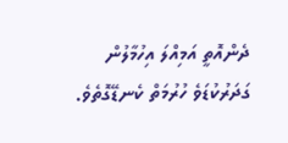ދެންއޮތީ އަމިއްލަ އިހުމާލުން ގަދަރުކުޑަވެ ހުރުމަތް ކެނޑޭގޮތެވެ.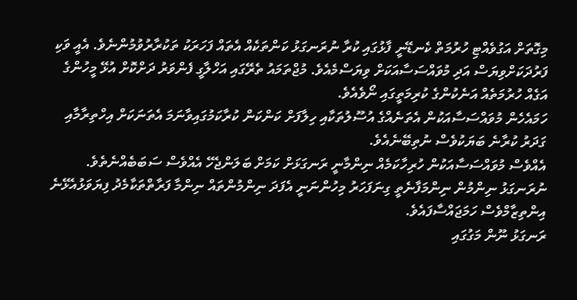މިގޮތަށް އަގުވެއްޓި ހުރުމަތް ކެނޑޭނީ ފާޅުގައި ކުރާ ނުރަނގަޅު ކަންތަކެއް އެތައް ފަހަރަކު ތަކުރާރުވުމުންނެވެ. އެއީ ވަކި ފަރުދަކަށްވިޔަސް އަދި މުވައްސަސާއަކަށް ވިޔަސްމެއެވެ. މުޖްތަމައު ތެރޭގައި އަހްލާގީ ފެންވަރު ދަށްކޮށް އުޅޭ މީހުންގެ އަގެއް ހުރުމަތެއް އަނެކުންގެ ކުރިމަތީގައި ނޯވެއެވެ.
ހަމައެހެން މުވައްސަސާއަކުން އެތަނެއްގެ އުސޫލުތަކާއި ހިލާފަށް ކަންކަން ކުރާކަމުގައިވާނަމަ އެތަނަކަށް އިހްތިރާމާއި ގަދަރު ކުރާނެ ބަޔަކުވެސް ނުތިބޭނެއެވެ.
އެއްވެސް މުވައްސަސާއަކުން ހުރިހާކަމެއް ނިންމާނީ ރަނގަޅަށް ކަމަށް ބަލަންޖެހޭ އެއްވެސް ސަބަބެއްނެތެވެ. ނުރަނގަޅު ނިންމުން ނިންމަފާނެތީ ގިނަފަހަރު މިހުންނަނީ އެފަދަ ނިންމުންތައް ނިންމާ ފަރާތްތަކާމެދު ފިޔަވަޅުއެޅޭނެ އިންތިޒާމްވެސް ހަމަޖައްސާފައެވެ.
ރަނގަޅު ނޫން މަގުގައި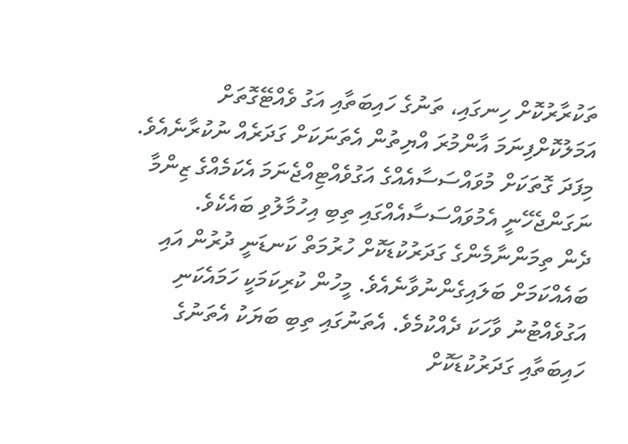ތަކުރާރުކޮށް ހިނގައި، ތަނުގެ ހައިބަތާއި އަގު ވެއްޓޭގޮތަށް އަމަލުކޮށްފިނަމަ އާންމުރަ އްޔިތުން އެތަނަކަށް ގަދަރެއް ނުކުރާނެއެވެ. މިފަދަ ގޮތަކަށް މުވައްސަސާއެއްގެ އަގުވެއްޓިއްޖެނަމަ އެކަމެއްގެ ޒިންމާ ނަގަންޖެހޭނީ އެމުވައްސަސާއެއްގައި ތިބި އިހުމާލުވި ބައެކެވެ.
ދެން ތިމަންނާމެންގެ ގަދަރުކުޑަކޮށް ހުރުމަތް ކަނޑަނީ ދުރުން އައި ބައެއްކަމަށް ބަލައިގެންނުވާނެއެވެ. މީހުން ކުރިކަމަކީ ހަމައެކަނި އަގުވެއްޓުނު ވާހަކަ ދެއްކުމެވެ. އެތަނުގައި ތިބި ބަޔަކު އެތަނުގެ ހައިބަތާއި ގަދަރުކުޑަކޮށް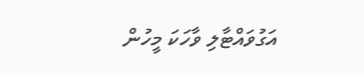އަގުވައްޓާލި ވާހަކަ މީހުން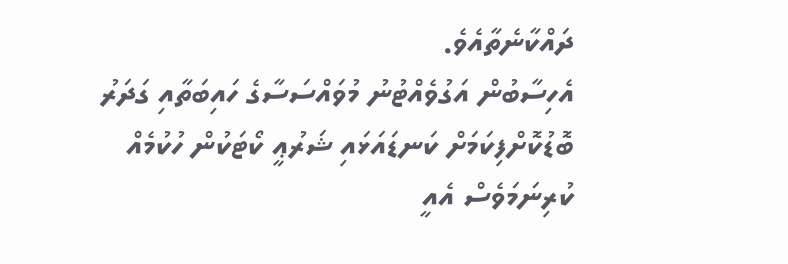ދައްކާނެތާއެވެ.
އެހިސާބުން އަގުވެއްޓުނު މުވައްސަސާގެ ހައިބަތާއި ގަދަރު ބޮޑުކޮށްފިކަމަށް ކަނޑައަޅައި ޝަރުޢީ ކޯޓަކުން ހުކުމެއް ކުރިނަމަވެސް އެއީ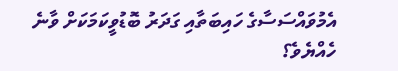އެމުވައްސަސާގެ ހައިބަތާއި ގަދަރު ބޮޑުވީކަމަކަށް ވާނެ ހެއްޔެވެ؟